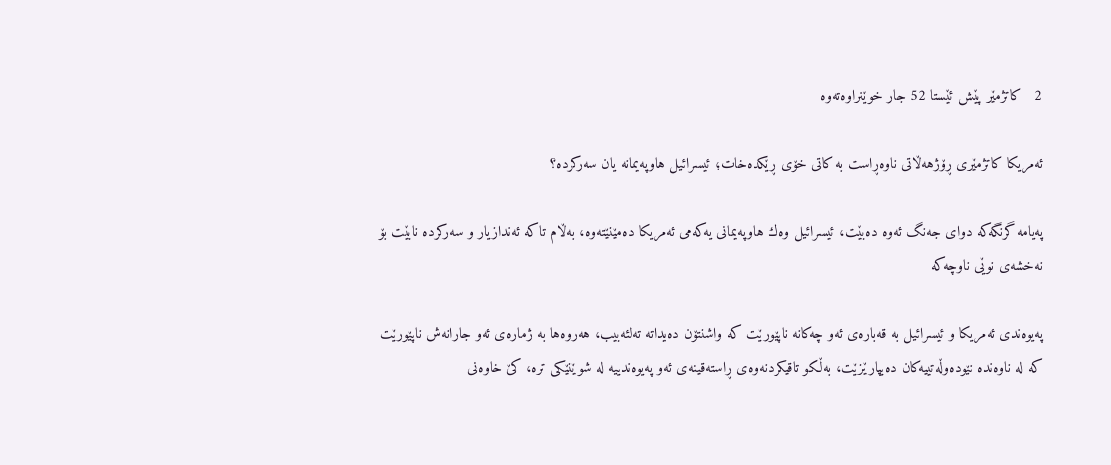2   کاتژمێر پێش ئێستا 52 جار خوێنراوەتەوە

ئه‌مریكا كاتژمێرى ڕۆژهه‌ڵاتى ناوه‌ڕاست به‌ كاتى خۆى ڕێكده‌خات؛ ئیسرائیل هاوپه‌یمانه‌ یان سه‌ركرده‌؟

په‌یامه‌ گرنگه‌كه‌ دواى جه‌نگ ئه‌وه‌ ده‌بێت، ئیسرائیل وه‌ك هاوپه‌یمانى یه‌كه‌مى ئه‌مریكا ده‌مێنێته‌وه‌، به‌ڵام تاكه‌ ئه‌ندازیار و سه‌ركرده‌ نابێت بۆ نه‌خشه‌ى نوێى ناوچه‌كه‌

په‌یوه‌ندى ئه‌مریكا و ئیسرائیل به‌ قه‌باره‌ى ئه‌و چه‌كانه‌ ناپێورێت كه‌ واشنتۆن ده‌یداته‌ ته‌لئه‌بیب، هه‌روه‌ها به‌ ژماره‌ى ئه‌و جارانه‌ش ناپێورێت كه‌ له‌ ناوه‌نده‌ نێوده‌وڵه‌تییه‌كان ده‌یپارێزێت، به‌ڵكو تاقیكردنه‌وه‌ى ڕاسته‌قینه‌ى ئه‌و په‌یوه‌ندییه‌ له‌ شوێنێكى تره‌، كێ خاوه‌نى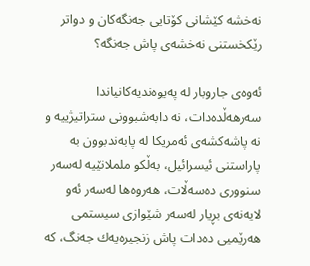نه‌خشه‌ كێشانى كۆتایى جه‌نگه‌كان و دواتر رێكخستنى نه‌خشه‌ى پاش جه‌نگه‌؟

ئه‌وه‌ى جاروبار له‌ په‌یوه‌ندیه‌كانیاندا سه‌رهه‌ڵده‌دات، نه‌ دابه‌شبوونى ستراتیژییه‌ و نه‌ پاشه‌كشه‌ى ئه‌مریكا له‌ پابه‌ندبوون به‌ پاراستنى ئیسرائیل، به‌ڵكو ململانێیه‌ له‌سه‌ر سنوورى ده‌سه‌ڵات، هه‌روه‌ها له‌سه‌ر ئه‌و لایه‌نه‌ى بڕیار له‌سه‌ر شێوازى سیستمى هه‌رێمیی ده‌دات پاش زنجیره‌یه‌ك جه‌نگ، كه‌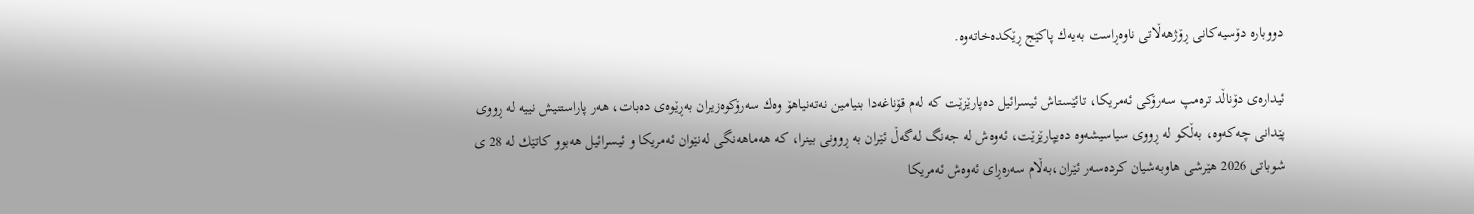دووباره‌ دۆسیه‌كانى ڕۆژهه‌ڵاتى ناوه‌ڕاست به‌یه‌ك پاكێج ڕێكده‌خاته‌وه‌.

ئیداره‌ى دۆناڵد تره‌مپ سه‌رۆكى ئه‌مریكا، تائێستاش ئیسرائیل ده‌پارێزێت كه‌ له‌م قۆناغه‌دا بنیامین نه‌ته‌نیاهۆ وه‌ك سه‌رۆكوه‌زیران به‌ڕێوه‌ى ده‌بات، هه‌ر پاراستنیش نییه‌ له‌ ڕووى پێدانى چه‌كه‌وه‌، به‌ڵكو له‌ ڕووى سیاسیشه‌وه‌ ده‌یپارێزێت، ئه‌وه‌ش له‌ جه‌نگ له‌گه‌ڵ ئێران به‌ ڕوونى بینرا، كه‌ هه‌ماهه‌نگى له‌نێوان ئه‌مریكا و ئیسرائیل هه‌بوو كاتێك له‌ 28 ى شوباتى 2026 هێرشى هاوبه‌شیان كرده‌سه‌ر ئێران،به‌ڵام سه‌ره‌ڕاى ئه‌وه‌ش ئه‌مریكا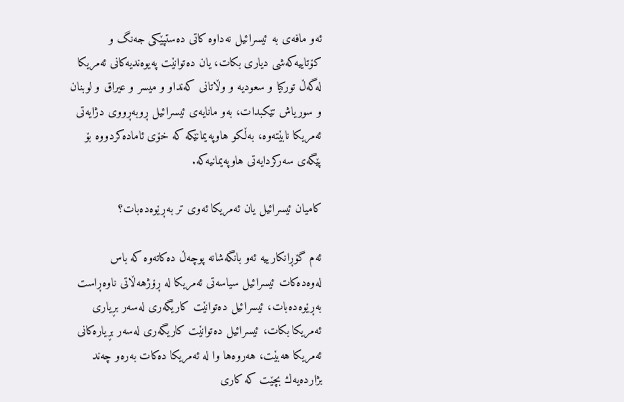ئه‌و مافه‌ى به‌ ئیسرائیل نه‌داوه‌ كاتى ده‌ستپێكى جه‌نگ و كۆتاییه‌كه‌شى دیارى بكات، یان ده‌توانێت په‌یوه‌ندیه‌كانى ئه‌مریكا له‌گه‌ڵ توركیا و سعودیه‌ و وڵاتانى كه‌نداو و میسر و عیراق و لوبنان و سوریاش تێكبدات، به‌و مانایه‌ى ئیسرائیل ڕوبه‌ڕووى دژایه‌تى ئه‌مریكا نابێته‌وه‌، به‌ڵكو هاوپه‌یمانێكه‌ كه‌ خۆى ئاماده‌كردووه‌ بۆ پێگه‌ى سه‌ركردایه‌تى هاوپه‌یمانیه‌كه‌.

كامیان ئیسرائیل یان ئه‌مریكا ئه‌وى تر به‌ڕێوه‌ده‌بات؟

ئه‌م گۆڕانكارییه‌ ئه‌و بانگه‌شانه‌ پوچه‌ڵ ده‌كاته‌وه‌ كه‌ باس له‌وه‌ده‌كات ئیسرائیل سیاسه‌تى ئه‌مریكا له‌ ڕۆژهه‌ڵاتى ناوه‌ڕاست به‌ڕێوه‌ده‌بات، ئیسرائیل ده‌توانێت كاریگه‌رى له‌سه‌ر بڕیارى ئه‌مریكا بكات، ئیسرائیل ده‌توانێت كاریگه‌رى له‌سه‌ر بڕیاره‌كانى ئه‌مریكا هه‌بێت، هه‌روه‌ها وا له‌ ئه‌مریكا ده‌كات به‌ره‌و چه‌ند بژارده‌یه‌ك بچێت كه‌ كارى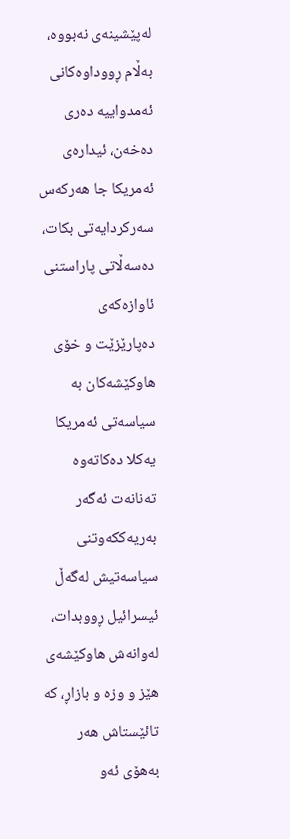له‌پێشینه‌ى نه‌بووه‌، به‌ڵام ڕووداوه‌كانى ئه‌مدواییه‌ ده‌رى ده‌خه‌ن، ئیداره‌ى ئه‌مریكا جا هه‌ركه‌س سه‌ركردایه‌تى بكات، ده‌سه‌ڵاتى پاراستنى ئاوازه‌كه‌ى ده‌پارێزێت و خۆى هاوكێشه‌كان به‌ سیاسه‌تى ئه‌مریكا یه‌كلا ده‌كاته‌وه‌ ته‌نانه‌ت ئه‌گه‌ر به‌ریه‌ككه‌وتنى سیاسه‌تیش له‌گه‌ڵ ئیسرائیل ڕووبدات، له‌وانه‌ش هاوكێشه‌ى هێز و وزه‌ و بازاڕ، كه‌ تائێستاش هه‌ر به‌هۆى ئه‌و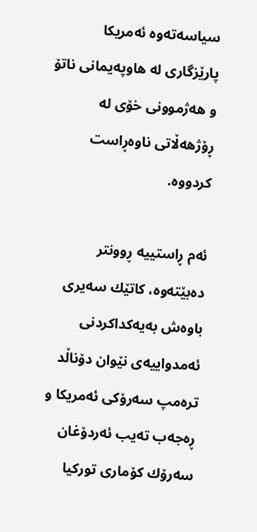سیاسه‌ته‌وه‌ ئه‌مریكا پارێزگارى له‌ هاوپه‌یمانى ناتۆ و هه‌ژموونى خۆى له‌ ڕۆژهه‌ڵاتى ناوه‌ڕاست كردووه‌.

ئه‌م ڕاستییه‌ ڕوونتر ده‌بێته‌وه‌، كاتێك سه‌یرى باوه‌ش به‌یه‌كداكردنى ئه‌مدواییه‌ى نێوان دۆناڵد تره‌مپ سه‌رۆكى ئه‌مریكا و ڕه‌جه‌ب ته‌یب ئه‌ردۆغان سه‌رۆك كۆمارى توركیا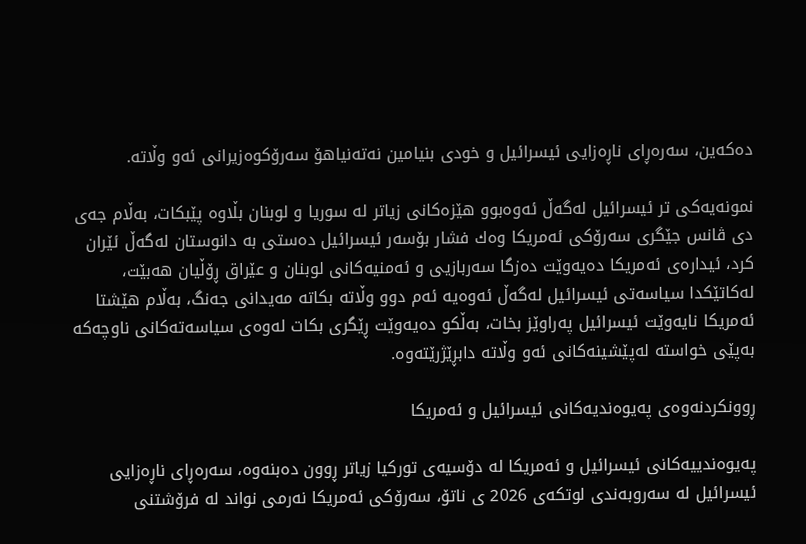ده‌كه‌ین، سه‌ره‌ڕاى ناڕه‌زایى ئیسرائیل و خودى بنیامین نه‌ته‌نیاهۆ سه‌رۆكوه‌زیرانى ئه‌و وڵاته‌.

نمونه‌یه‌كى تر ئیسرائیل له‌گه‌ڵ ئه‌وه‌بوو هێزه‌كانى زیاتر له‌ سوریا و لوبنان بڵاوه‌ پێبكات، به‌ڵام جه‌ى دى ڤانس جێگرى سه‌رۆكى ئه‌مریكا وه‌ك فشار بۆسه‌ر ئیسرائیل ده‌ستى به‌ دانوستان له‌گه‌ڵ ئێران كرد، ئیداره‌ى ئه‌مریكا ده‌یه‌وێت ده‌زگا سه‌ربازیی و ئه‌منیه‌كانى لوبنان و عێراق ڕۆڵیان هه‌بێت، له‌كاتێكدا سیاسه‌تى ئیسرائیل له‌گه‌ڵ ئه‌وه‌یه‌ ئه‌م دوو وڵاته‌ بكاته‌ مه‌یدانى جه‌نگ، به‌ڵام هێشتا ئه‌مریكا نایه‌وێت ئیسرائیل په‌راوێز بخات، به‌ڵكو ده‌یه‌وێت ڕێگرى بكات له‌وه‌ى سیاسه‌ته‌كانى ناوچه‌كه‌ به‌پێى خواسته‌ له‌پێشینه‌كانى ئه‌و وڵاته‌ دابڕێژرێته‌وه‌.

ڕوونكردنه‌وه‌ى په‌یوه‌ندیه‌كانى ئیسرائیل و ئه‌مریكا

په‌یوه‌ندییه‌كانى ئیسرائیل و ئه‌مریكا له‌ دۆسیه‌ى توركیا زیاتر ڕوون ده‌بنه‌وه‌، سه‌ره‌ڕاى ناڕه‌زایى ئیسرائیل له‌ سه‌روبه‌ندى لوتكه‌ى 2026 ى ناتۆ، سه‌رۆكى ئه‌مریكا نه‌رمى نواند له‌ فرۆشتنى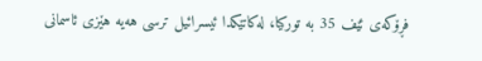فڕۆكه‌ى ئێف 35 به‌ توركیا، له‌كاتێكدا ئیسرائیل ترسى هه‌یه‌ هێزى ئاسمانى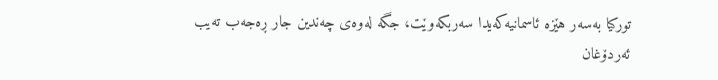توركیا به‌سه‌ر هێزه‌ ئاسمانیه‌كه‌یدا سه‌ربكه‌وێت، جگه‌ له‌وه‌ى چه‌ندین جار ڕه‌جه‌ب ته‌یب ئه‌ردۆغان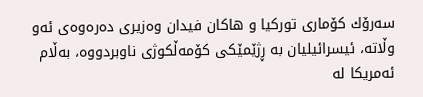سه‌رۆك كۆمارى توركیا و هاكان فیدان وه‌زیرى ده‌ره‌وه‌ى ئه‌و وڵاته‌، ئیسرائیلیان به‌ ڕژێمێكى كۆمه‌ڵكوژى ناوبردووه‌، به‌ڵام ئه‌مریكا له‌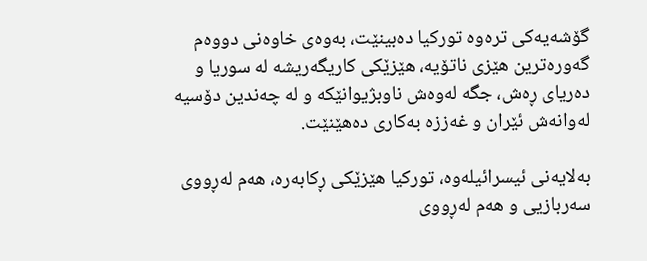گۆشه‌یه‌كى تره‌وه‌ توركیا ده‌بینێت، به‌وه‌ى خاوه‌نى دووه‌م گه‌وره‌ترین هێزى ناتۆیه‌، هێزێكى كاریگه‌ریشه‌ له‌ سوریا و ده‌ریاى ڕه‌ش، جگه‌ له‌وه‌ش ناوبژیوانێكه‌ و له‌ چه‌ندین دۆسیه‌ له‌وانه‌ش ئێران و غه‌ززه‌ به‌كارى ده‌هێنێت.

به‌لایه‌نى ئیسرائیله‌وه‌، توركیا هێزێكى ڕكابه‌ره‌، هه‌م له‌ڕووى سه‌ربازیی و هه‌م له‌ڕووى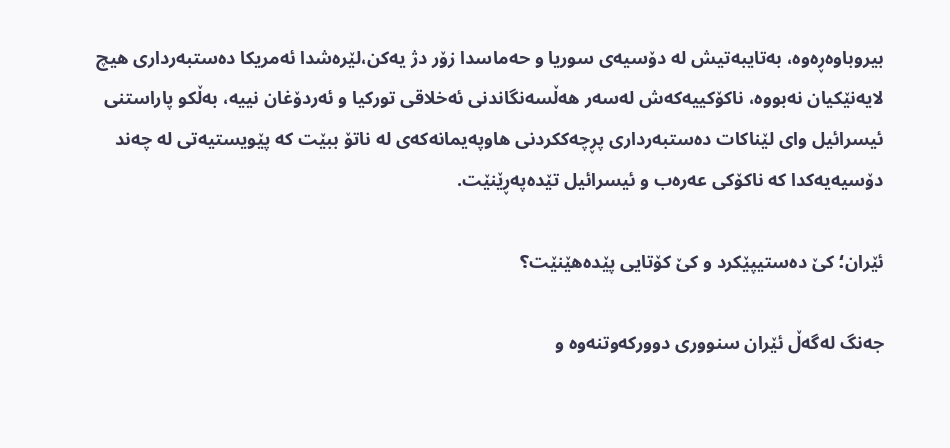بیروباوه‌ڕه‌وه‌، به‌تایبه‌تیش له‌ دۆسیه‌ى سوریا و حه‌ماسدا زۆر دژ یه‌كن،لێره‌شدا ئه‌مریكا ده‌ستبه‌ردارى هیچ لایه‌نێكیان نه‌بووه‌، ناكۆكییه‌كه‌ش له‌سه‌ر هه‌ڵسه‌نگاندنى ئه‌خلاقى توركیا و ئه‌ردۆغان نییه‌، به‌ڵكو پاراستنى ئیسرائیل واى لێناكات ده‌ستبه‌ردارى پڕچه‌ككردنى هاوپه‌یمانه‌كه‌ى له‌ ناتۆ ببێت كه‌ پێویستیه‌تى له‌ چه‌ند دۆسیه‌یه‌كدا كه‌ ناكۆكى عه‌ره‌ب و ئیسرائیل تێده‌په‌ڕێنێت.

ئێران؛ كێ ده‌ستیپێكرد و كێ كۆتایى پێده‌هێنێت؟

جه‌نگ له‌گه‌ڵ ئێران سنوورى دووركه‌وتنه‌وه‌ و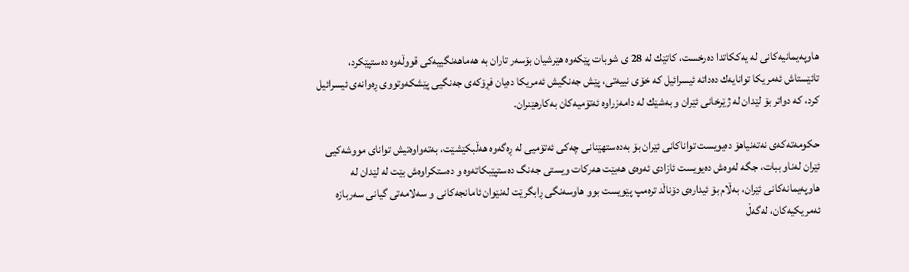هاوپه‌یمانیه‌كانى له‌ یه‌ككاتدا ده‌رخست، كاتێك له‌ 28 ى شوبات پێكه‌وه‌ هێرشیان بۆسه‌ر تاران به‌ هه‌ماهه‌نگییه‌كى قووڵه‌وه‌ ده‌ستپێكرد، تائێستاش ئه‌مریكا توانایه‌ك ده‌داته‌ ئیسرائیل كه‌ خۆى نییه‌تى، پێش جه‌نگیش ئه‌مریكا ده‌یان فڕۆكه‌ى جه‌نگیی پێشكه‌وتووى ڕه‌وانه‌ى ئیسرائیل كرد، كه‌ دواتر بۆ لێدان له‌ ژێرخانى ئێران و به‌شێك له‌ دامه‌زراوه‌ ئه‌تۆمیه‌كان به‌كارهێنران.

حكومه‌ته‌كه‌ى نه‌ته‌نیاهۆ ده‌یویست تواناكانى ئێران بۆ به‌ده‌ستهێنانى چه‌كى ئه‌تۆمیی له‌ ڕه‌گه‌وه‌ هه‌ڵبكێشێت، به‌ته‌واوه‌تیش تواناى مووشه‌كیی ئێران له‌ناو ببات، جگه‌ له‌وه‌ش ده‌یویست ئازادى ئه‌وه‌ى هه‌بێت هه‌ركات ویستى جه‌نگ ده‌ستپێبكاته‌وه‌ و ده‌ستكراوه‌ش بێت له‌ لێدان له‌ هاوپه‌یمانه‌كانى ئێران، به‌ڵام بۆ ئیداره‌ى دۆناڵد تره‌مپ پێویست بوو هاوسه‌نگى ڕابگرێت له‌نێوان ئامانجه‌كانى و سه‌لامه‌تى گیانى سه‌ربازه‌ ئه‌مریكیه‌كان، له‌گه‌ڵ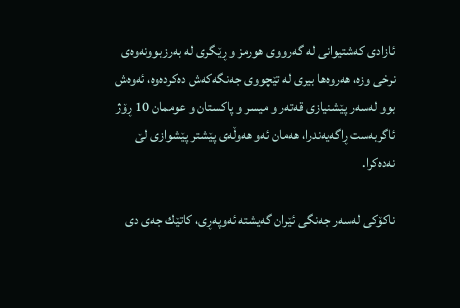ئازادى كه‌شتیوانى له‌ گه‌رووى هورمز و ڕێگرى له‌ به‌رزبوونه‌وه‌ى نرخى وزه‌، هه‌روه‌ها بیرى له‌ تێچووى جه‌نگه‌كه‌ش ده‌كرده‌وه‌، ئه‌وه‌ش بوو له‌سه‌ر پێشنیازى قه‌ته‌ر و میسر و پاكستان و عوممان 10 ڕۆژ ئاگربه‌ست ڕاگه‌یه‌ندرا، هه‌مان ئه‌و هه‌وڵه‌ى پێشتر پێشوازى لێ نه‌ده‌كرا.

ناكۆكى له‌سه‌ر جه‌نگى ئێران گه‌یشته‌ ئه‌وپه‌ڕى، كاتێك جه‌ى دى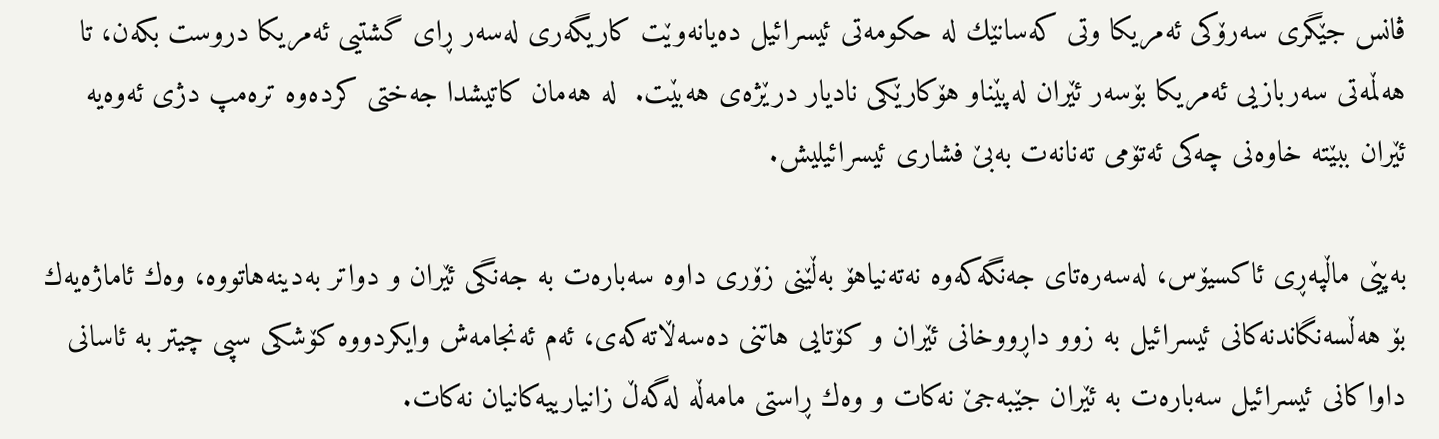ڤانس جێگرى سه‌رۆكى ئه‌مریكا وتى كه‌سانێك له‌ حكومه‌تى ئیسرائیل ده‌یانه‌وێت كاریگه‌رى له‌سه‌ر ڕاى گشتیی ئه‌مریكا دروست بكه‌ن، تا هه‌ڵمه‌تى سه‌ربازیی ئه‌مریكا بۆسه‌ر ئێران له‌پێناو هۆكارێكى نادیار درێژه‌ى هه‌بێت.  له‌ هه‌مان كاتیشدا جه‌ختى كرده‌وه‌ تره‌مپ دژى ئه‌وه‌یه‌ ئێران ببێته‌ خاوه‌نى چه‌كى ئه‌تۆمى ته‌نانه‌ت به‌بێ فشارى ئیسرائیلیش.

به‌پێى ماڵپه‌ڕى ئاكسیۆس، له‌سه‌ره‌تاى جه‌نگه‌كه‌وه‌ نه‌ته‌نیاهۆ به‌ڵێنى زۆرى داوه‌ سه‌باره‌ت به‌ جه‌نگى ئێران و دواتر به‌دینه‌هاتووه‌، وه‌ك ئاماژه‌یه‌ك بۆ هه‌ڵسه‌نگاندنه‌كانى ئیسرائیل به‌ زوو داڕووخانى ئێران و كۆتایى هاتنى ده‌سه‌ڵاته‌كه‌ى، ئه‌م ئه‌نجامه‌ش وایكردووه‌ كۆشكى سپى چیتر به‌ ئاسانى داواكانى ئیسرائیل سه‌باره‌ت به‌ ئێران جێبه‌جێ نه‌كات و وه‌ك ڕاستى مامه‌ڵه‌ له‌گه‌ڵ زانیارییه‌كانیان نه‌كات.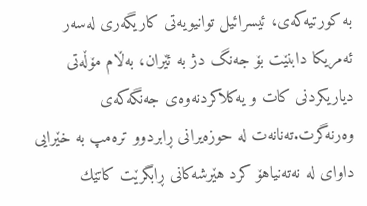به‌ كورتیه‌كه‌ى، ئیسرائیل توانیویه‌تى كاریگه‌رى له‌سه‌ر ئه‌مریكا دابنێت بۆ جه‌نگ دژ به‌ ئێران، به‌ڵام مۆڵه‌تى دیاریكردنى كات و یه‌كلاكردنه‌وه‌ى جه‌نگه‌كه‌ى وه‌رنه‌گرت.ته‌نانه‌ت له‌ حوزه‌یرانى ڕابردوو تره‌مپ به‌ خێرایى داواى له‌ نه‌ته‌نیاهۆ كرد هێرشه‌كانى ڕابگرێت كاتێك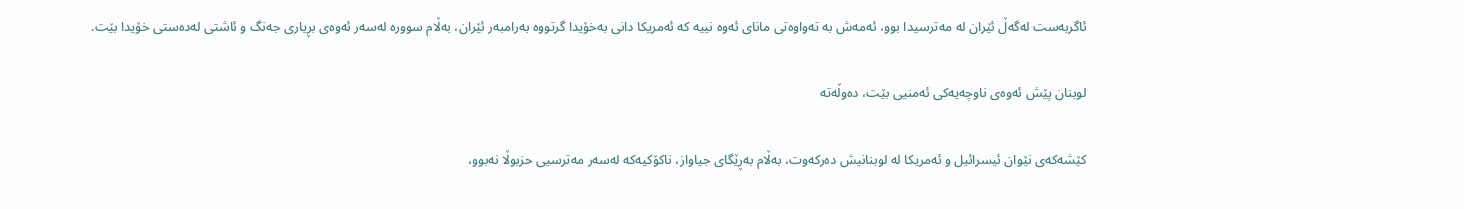ئاگربه‌ست له‌گه‌ڵ ئێران له‌ مه‌ترسیدا بوو، ئه‌مه‌ش به‌ ته‌واوه‌تى ماناى ئه‌وه‌ نییه‌ كه‌ ئه‌مریكا دانى به‌خۆیدا گرتووه‌ به‌رامبه‌ر ئێران، به‌ڵام سووره‌ له‌سه‌ر ئه‌وه‌ى بڕیارى جه‌نگ و ئاشتى له‌ده‌ستى خۆیدا بێت.

لوبنان پێش ئه‌وه‌ى ناوچه‌یه‌كى ئه‌منیی بێت، ده‌وڵه‌ته‌

كێشه‌كه‌ى نێوان ئیسرائیل و ئه‌مریكا له‌ لوبنانیش ده‌ركه‌وت، به‌ڵام به‌ڕێگاى جیاواز، ناكۆكیه‌كه‌ له‌سه‌ر مه‌ترسیی حزبوڵا نه‌بوو،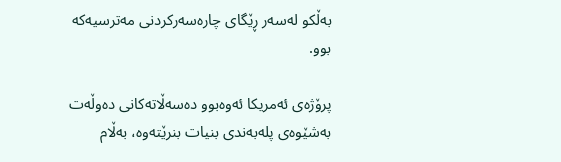به‌ڵكو له‌سه‌ر ڕێگاى چاره‌سه‌ركردنى مه‌ترسیه‌كه‌ بوو.

پرۆژه‌ى ئه‌مریكا ئه‌وه‌بوو ده‌سه‌ڵاته‌كانى ده‌وڵه‌ت به‌شێوه‌ى پله‌به‌ندى بنیات بنرێته‌وه‌، به‌ڵام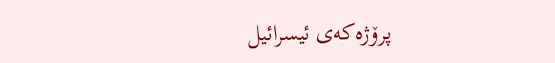پرۆژه‌كه‌ى ئیسرائیل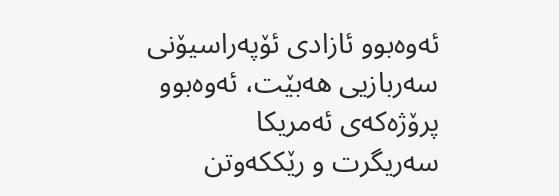ئه‌وه‌بوو ئازادى ئۆپه‌راسیۆنى سه‌ربازیی هه‌بێت، ئه‌وه‌بوو پرۆژه‌كه‌ى ئه‌مریكا سه‌ریگرت و رێككه‌وتن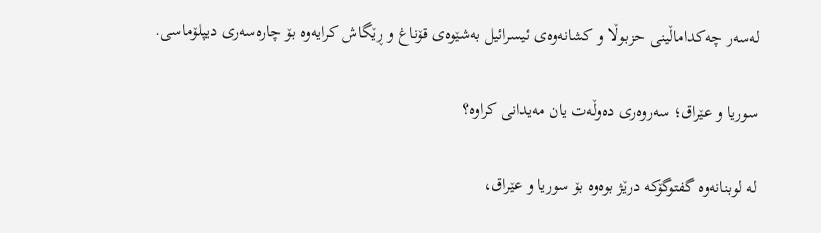له‌سه‌ر چه‌كداماڵینى حزبوڵا و كشانه‌وه‌ى ئیسرائیل به‌شێوه‌ى قۆناغ و ڕێگاش كرایه‌وه‌ بۆ چاره‌سه‌رى دیپلۆماسى.

سوریا و عێراق؛ سه‌روه‌رى ده‌وڵه‌ت یان مه‌یدانى كراوه‌؟

له‌ لوبنانه‌وه‌ گفتوگۆكه‌ درێژ بوه‌وه‌ بۆ سوریا و عێراق،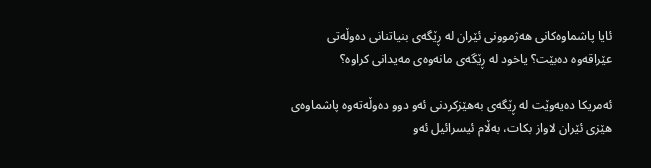ئایا پاشماوه‌كانى هه‌ژموونى ئێران له‌ ڕێگه‌ى بنیاتنانى ده‌وڵه‌تى عێراقه‌وه‌ ده‌بێت؟ یاخود له‌ ڕێگه‌ى مانه‌وه‌ى مه‌یدانى كراوه‌؟

ئه‌مریكا ده‌یه‌وێت له‌ ڕێگه‌ى به‌هێزكردنى ئه‌و دوو ده‌وڵه‌ته‌وه‌ پاشماوه‌ى هێزى ئێران لاواز بكات، به‌ڵام ئیسرائیل ئه‌و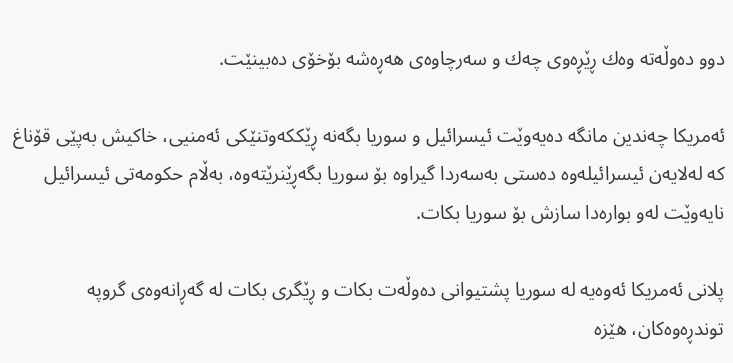دوو ده‌وڵه‌ته‌ وه‌ك ڕێڕه‌وى چه‌ك و سه‌رچاوه‌ى هه‌ڕه‌شه‌ بۆخۆى ده‌بینێت.

ئه‌مریكا چه‌ندین مانگه‌ ده‌یه‌وێت ئیسرائیل و سوریا بگه‌نه‌ ڕێككه‌وتنێكى ئه‌منیی، خاكیش به‌پێى قۆناغ كه‌ له‌لایه‌ن ئیسرائیله‌وه‌ ده‌ستى به‌سه‌ردا گیراوه‌ بۆ سوریا بگه‌ڕێنرێته‌وه‌، به‌ڵام حكومه‌تى ئیسرائیل نایه‌وێت له‌و بواره‌دا سازش بۆ سوریا بكات.

پلانى ئه‌مریكا ئه‌وه‌یه‌ له‌ سوریا پشتیوانى ده‌وڵه‌ت بكات و ڕێگرى بكات له‌ گه‌ڕانه‌وه‌ى گروپه‌ توندڕه‌وه‌كان، هێزه‌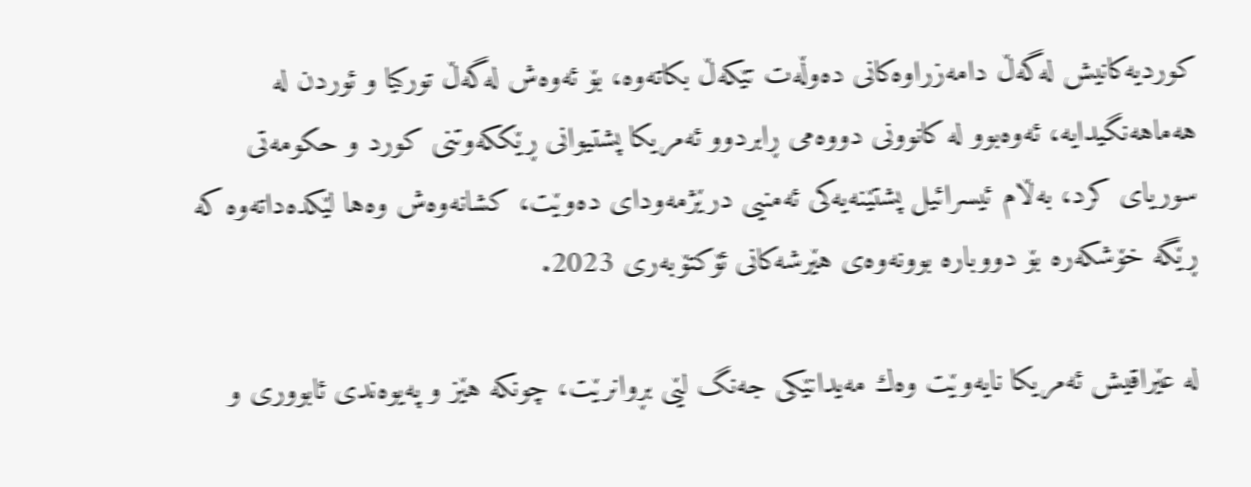كوردیه‌كانیش له‌گه‌ڵ دامه‌زراوه‌كانى ده‌وڵه‌ت تێكه‌ڵ بكاته‌وه‌، بۆ ئه‌وه‌ش له‌گه‌ڵ توركیا و ئوردن له‌ هه‌ماهه‌نگیدایه‌، ئه‌وه‌بوو له‌ كانوونى دووه‌مى ڕابردوو ئه‌مریكا پشتیوانى ڕێككه‌وتنى كورد و حكومه‌تى سوریاى كرد، به‌ڵام ئیسرائیل پشتێنه‌یه‌كى ئه‌منیی درێژمه‌وداى ده‌وێت، كشانه‌وه‌ش وه‌ها لێكده‌داته‌وه‌ كه‌ ڕێگه‌ خۆشكه‌ره‌ بۆ دووباره‌ بوونه‌وه‌ى هێرشه‌كانى ئۆكتۆبه‌رى 2023.

له‌ عێراقیش ئه‌مریكا نایه‌وێت وه‌ك مه‌یدانێكى جه‌نگ لێى بڕوانرێت، چونكه‌ هێز و په‌یوه‌ندى ئابوورى و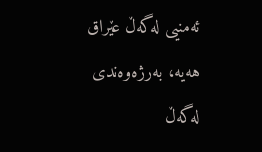ئه‌منیی له‌گه‌ڵ عێراق هه‌یه‌، به‌رژه‌وه‌ندى له‌گه‌ڵ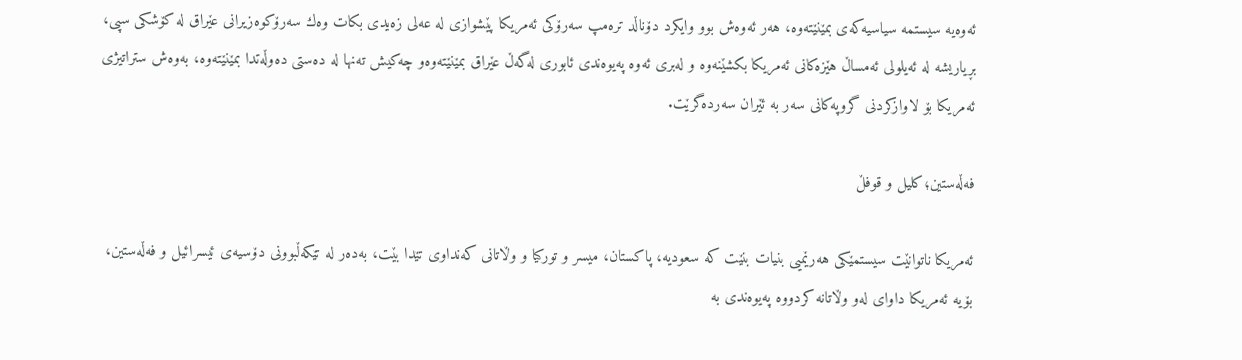ئه‌وه‌یه‌ سیستمه‌ سیاسیه‌كه‌ى بمێنێته‌وه‌، هه‌ر ئه‌وه‌ش بوو وایكرد دۆناڵد تره‌مپ سه‌رۆكى ئه‌مریكا پێشوازى له‌ عه‌لى زه‌یدى بكات وه‌ك سه‌رۆكوه‌زیرانى عێراق له‌ كۆشكى سپى، بڕیاریشه‌ له‌ ئه‌یلولى ئه‌مساڵ هێزه‌كانى ئه‌مریكا بكشێنه‌وه‌ و له‌برى ئه‌وه‌ په‌یوه‌ندى ئابورى له‌گه‌ڵ عێراق بمێنێته‌وه‌و چه‌كیش ته‌نها له‌ ده‌ستى ده‌وڵه‌تدا بمێنێته‌وه‌، به‌وه‌ش ستراتیژى ئه‌مریكا بۆ لاوازكردنى گروپه‌كانى سه‌ر به‌ ئێران سه‌رده‌گرێت.

فه‌ڵه‌ستین؛كلیل و قوفڵ

ئه‌مریكا ناتوانێت سیستمێكى هه‌رێمیی بنیات بنێت كه‌ سعودیه‌، پاكستان، میسر و توركیا و وڵاتانى كه‌نداوى تێدا بێت، به‌ده‌ر له‌ تێكه‌ڵبوونى دۆسیه‌ى ئیسرائیل و فه‌ڵه‌ستین، بۆیه‌ ئه‌مریكا داواى له‌و وڵاتانه‌ كردووه‌ په‌یوه‌ندى به‌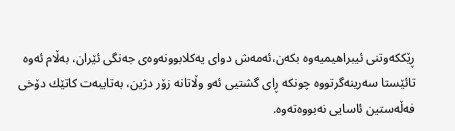ڕێككه‌وتنى ئیبراهیمیه‌وه‌ بكه‌ن،ئه‌مه‌ش دواى یه‌كلابوونه‌وه‌ى جه‌نگى ئێران، به‌ڵام ئه‌وه‌ تائێستا سه‌رینه‌گرتووه‌ چونكه‌ ڕاى گشتیی ئه‌و وڵاتانه‌ زۆر دژین، به‌تایبه‌ت كاتێك دۆخى فه‌ڵه‌ستین ئاسایى نه‌بووه‌ته‌وه‌.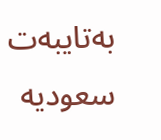به‌تایبه‌ت سعودیه‌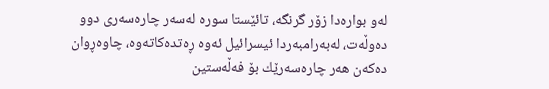له‌و بواره‌دا زۆر گرنگه‌، تائێستا سوره‌ له‌سه‌ر چاره‌سه‌رى دوو ده‌وڵه‌ت، له‌به‌رامبه‌ردا ئیسرائیل ئه‌وه‌ ڕه‌تده‌كاته‌وه‌، چاوه‌ڕوان ده‌كه‌ن هه‌ر چاره‌سه‌رێك بۆ فه‌ڵه‌ستین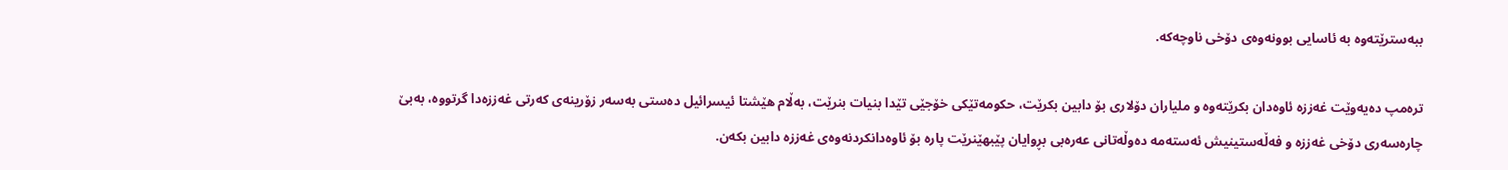ببه‌سترێته‌وه‌ به‌ ئاسایى بوونه‌وه‌ى دۆخى ناوچه‌كه‌.

تره‌مپ ده‌یه‌وێت غه‌ززه‌ ئاوه‌دان بكرێته‌وه‌ و ملیاران دۆلارى بۆ دابین بكرێت، حكومه‌تێكى خۆجێى تێدا بنیات بنرێت، به‌ڵام هێشتا ئیسرائیل ده‌ستى به‌سه‌ر زۆرینه‌ى كه‌رتى غه‌ززه‌دا گرتووه‌، به‌بێ چاره‌سه‌رى دۆخى غه‌ززه‌ و فه‌ڵه‌ستینیش ئه‌سته‌مه‌ ده‌وڵه‌تانى عه‌ره‌بى بڕوایان پێبهێنرێت پاره‌ بۆ ئاوه‌دانكردنه‌وه‌ى غه‌ززه‌ دابین بكه‌ن.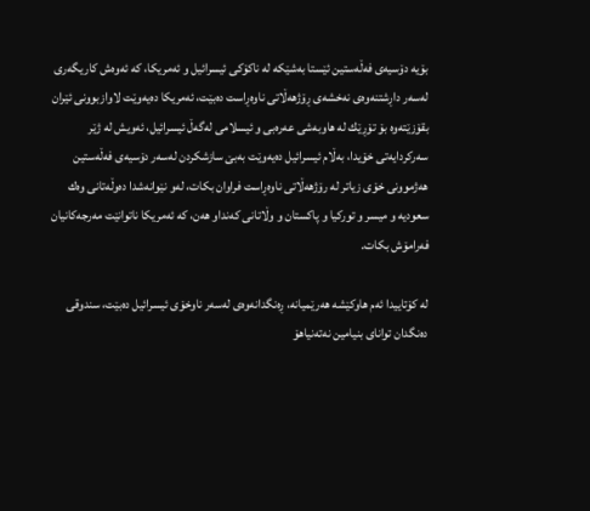بۆیه‌ دۆسیه‌ى فه‌ڵه‌ستین ئێستا به‌شێكه‌ له‌ ناكۆكى ئیسرائیل و ئه‌مریكا، كه‌ ئه‌وه‌ش كاریگه‌رى له‌سه‌ر داڕشتنه‌وه‌ى نه‌خشه‌ى ڕۆژهه‌ڵاتى ناوه‌ڕاست ده‌بێت، ئه‌مریكا ده‌یه‌وێت لاوازبوونى ئێران بقۆزێته‌وه‌ بۆ تۆڕێك له‌ هاوبه‌شى عه‌ره‌بى و ئیسلامى له‌گه‌ڵ ئیسرائیل، ئه‌ویش له‌ ژێر سه‌ركردایه‌تى خۆیدا، به‌ڵام ئیسرائیل ده‌یه‌وێت به‌بێ سازشكردن له‌سه‌ر دۆسیه‌ى فه‌ڵه‌ستین هه‌ژموونى خۆى زیاتر له‌ رۆژهه‌ڵاتى ناوه‌ڕاست فراوان بكات، له‌و نێوانه‌شدا ده‌وڵه‌تانى وه‌ك سعودیه‌ و میسر و توركیا و پاكستان و وڵاتانى كه‌نداو هه‌ن، كه‌ ئه‌مریكا ناتوانێت مه‌رجه‌كانیان فه‌رامۆش بكات.

له‌ كۆتاییدا ئه‌م هاوكێشه‌ هه‌رێمیانه‌، ڕه‌نگدانه‌وه‌ى له‌سه‌ر ناوخۆى ئیسرائیل ده‌بێت، سندوقى ده‌نگدان تواناى بنیامین نه‌ته‌نیاهۆ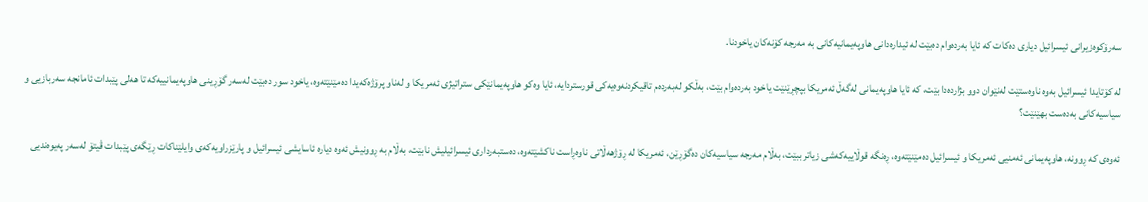سه‌رۆكوه‌زیرانى ئیسرائیل دیارى ده‌كات كه‌ ئایا به‌رده‌وام ده‌بێت له‌ ئیداره‌دانى هاوپه‌یمانیه‌كانى به‌ مه‌رجه‌ كۆنه‌كان یاخودنا.

له‌ كۆتایدا ئیسرائیل به‌وه‌ ناوه‌ستێت له‌نێوان دوو بژارده‌دا بێت، كه‌ ئایا هاوپه‌یمانى له‌گه‌ڵ ئه‌مریكا بپچڕێنێت یاخود به‌رده‌وام بێت، به‌ڵكو له‌به‌رده‌م تاقیكردنه‌وه‌یه‌كى قورستردایه‌، ئایا وه‌كو هاوپه‌یمانێكى ستراتیژى ئه‌مریكا و له‌ناو پرۆژه‌كه‌یدا ده‌مێنێته‌وه‌، یاخود سور ده‌بێت له‌سه‌ر گۆڕینى هاوپه‌یمانییه‌كه‌ تا هه‌لى پێبدات ئامانجه‌ سه‌ربازیی و سیاسیه‌كانى به‌ده‌ست بهێنێت؟

ئه‌وه‌ى كه‌ ڕوونه‌، هاوپه‌یمانى ئه‌منیی ئه‌مریكا و ئیسرائیل ده‌مێنێته‌وه‌، ڕه‌نگه‌ قوڵاییه‌كه‌شى زیاتر ببێت، به‌ڵام مه‌رجه‌ سیاسیه‌كان ده‌گۆڕێن، ئه‌مریكا له‌ ڕۆژهه‌ڵاتى ناوه‌ڕاست ناكشێته‌وه‌، ده‌ستبه‌ردارى ئیسرائیلیش نابێت، به‌ڵام به‌ ڕوونیش ئه‌وه‌ دیاره‌ ئاسایشى ئیسرائیل و پارێزراویه‌كه‌ى وایلێناكات ڕێگه‌ى پێبدات ڤیتۆ له‌سه‌ر په‌یوه‌ندیی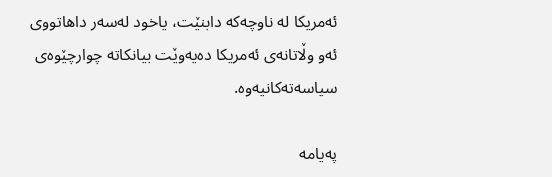ئه‌مریكا له‌ ناوچه‌كه‌ دابنێت، یاخود له‌سه‌ر داهاتووى ئه‌و وڵاتانه‌ى ئه‌مریكا ده‌یه‌وێت بیانكاته‌ چوارچێوه‌ى سیاسه‌ته‌كانیه‌وه‌.

په‌یامه‌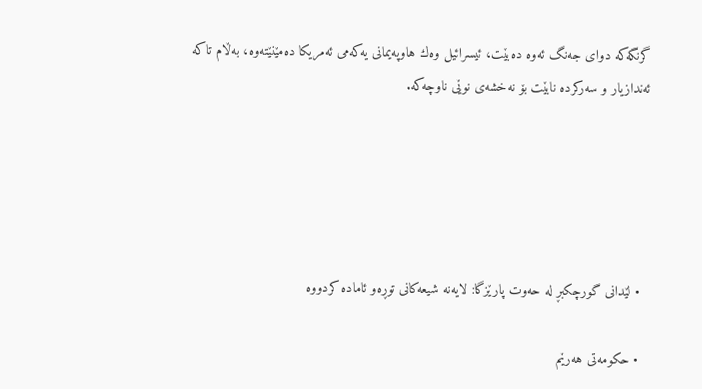گرنگه‌كه‌ دواى جه‌نگ ئه‌وه‌ ده‌بێت، ئیسرائیل وه‌ك هاوپه‌یمانى یه‌كه‌مى ئه‌مریكا ده‌مێنێته‌وه‌، به‌ڵام تاكه‌ ئه‌ندازیار و سه‌ركرده‌ نابێت بۆ نه‌خشه‌ى نوێى ناوچه‌كه‌.





  • لێدانی گورچکبڕ لە حەوت پارێزگا: لایەنە شیعەکانی توڕەو ئامادە کردووە

  • حكومه‌تى هه‌رێم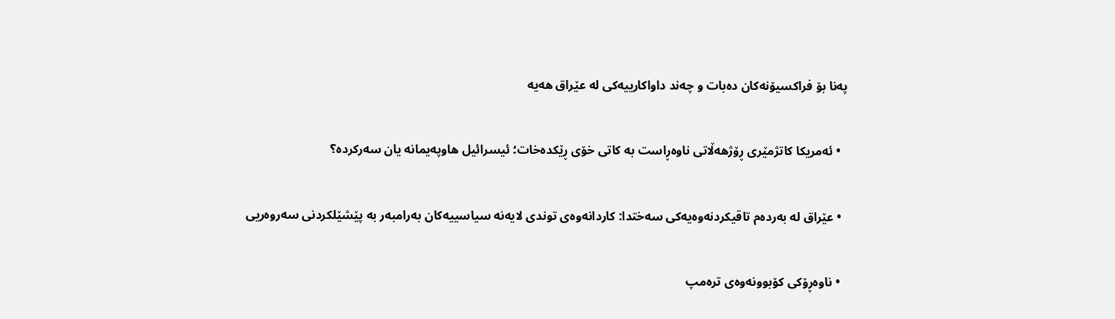په‌نا بۆ فراكسیۆنه‌كان ده‌بات و چه‌ند داواكارییه‌كى له‌ عێراق هه‌یه‌

  • ئه‌مریكا كاتژمێرى ڕۆژهه‌ڵاتى ناوه‌ڕاست به‌ كاتى خۆى ڕێكده‌خات؛ ئیسرائیل هاوپه‌یمانه‌ یان سه‌ركرده‌؟

  • عێراق لە بەردەم تاقیکردنەوەیەکی سەختدا: کاردانەوەی توندی لایەنە سیاسییەکان بەرامبەر بە پێشێلکردنی سەروەریی

  • ناوەڕۆكی كۆبوونەوەی ترەمپ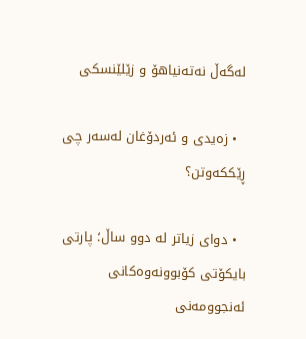لەگەڵ نەتەنیاهۆ و زێلێنسكی

  • زەیدی و ئەردۆغان لەسەر چی ڕێككەوتن؟

  • دوای زیاتر لە دوو ساڵ؛ پارتی بایکۆتی کۆبوونەوەکانی ئەنجوومەنی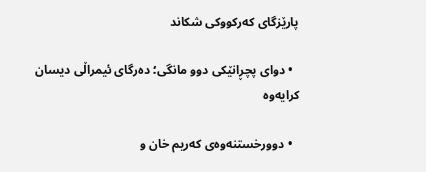پارێزگای کەرکووکی شکاند

  • دوای پچڕانێکی دوو مانگی؛ دەرگای ئیمراڵی دیسان کرایەوە

  • دوورخستنەوەی کەریم خان و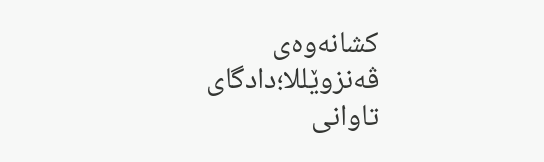کشانەوەی ڤەنزوێللا؛دادگای تاوانی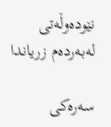نێودەوڵەتی لەبەردەم زریاندا

سەرەکی